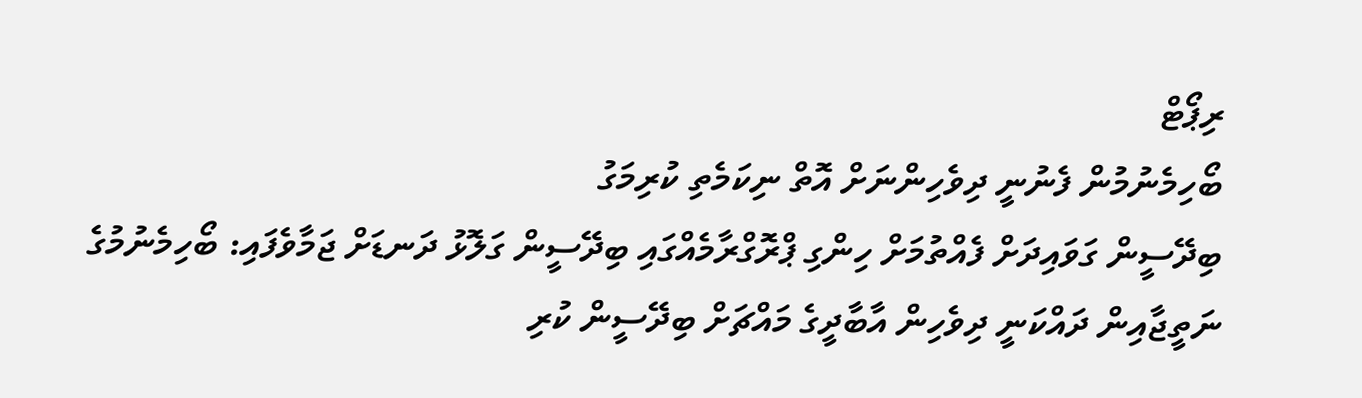ރިޕޯޓް
ބޯހިމެނުމުން ފެނުނީ ދިވެހިންނަށް އޮތް ނިކަމެތި ކުރިމަގު
ބިދޭސީން ގަވައިދަށް ފެއްތުމަށް ހިންގި ޕްރޮގްރާމެއްގައި ބިދޭސީން ގަލޮޅު ދަނޑަށް ޖަމާވެފައި: ބޯހިމެނުމުގެ ނަތީޖާއިން ދައްކަނީ ދިވެހިން އާބާދީގެ މައްޗަށް ބިދޭސީން ކުރި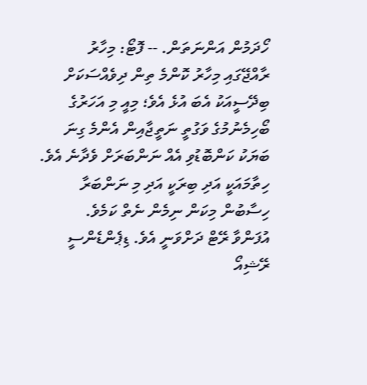ހޯދަމުން އަންނަތަން. -- ފޮޓޯ: މިހާރު
ރާއްޖޭގައި މިހާރު ކޮންމެ ތިން ދިވެއްސަކަށް ބިދޭސީއަކު އެބަ އުޅެ އެވެ؛ މިއީ މި އަހަރުގެ ބޯހިމެނުމުގެ ވަގުތީ ނަތީޖާއިން އެންމެ ގިނަ ބަޔަކު ކަންބޮޑުވި އެއް ނަންބަރަށް ވެދާނެ އެވެ. ހިތާމައަކީ އަދި ބިރަކީ އަދި މި ނަންބަރާ ހިސާބުން މިކަން ނިމެން ނެތް ކަމެވެ.
އުފަންވާ ރޭޓް ދަށްވަނީ އެވެ. ޑިޕެންޑެންސީ ރޭޝިއޯ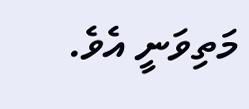މަތިވަނީ އެވެ.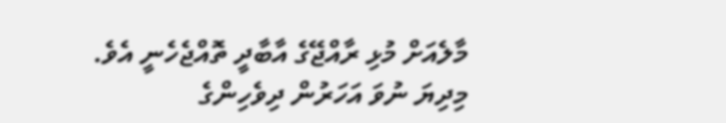މާލެއަށް މުޅި ރާއްޖޭގެ އާބާދީ ތޮއްޖެހެނީ އެވެ.
މިދިޔަ ނުވަ އަހަރުން ދިވެހިންގެ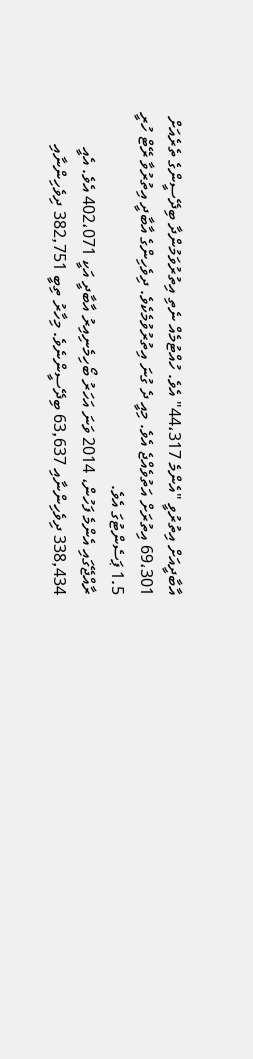އާބާދީއަށް އިތުރުވީ "އެންމެ 44،317" އެވެ. ހުއްޓުމެއް ނެތި އިތުރުވަމުންދާ ބިދޭސީންގެ ތެރެއަށް 69،301 އިތުރަށް އަތުވެއްޖެ އެވެ. މިއީ ދެ ގުނަ އިތުރުވުމެކެވެ. ދިވެހިންގެ އާބާދީ އިތުރުވާ ރޭޓް ހުރީ 1.5 ޕަސެންޓުގަ އެވެ.
ރާއްޖޭގައި އެންމެ ފަހުން، 2014 ވަނަ އަހަރު ބޯހިމެނިއިރު އާބާދީ އަކީ 402،071 އެވެ. އެއީ 338,434 ދިވެހިންނާއި 63,637 ބިދޭސީންނެވެ. މިހާރު ތިބީ 382,751 ދިވެހިންނާއި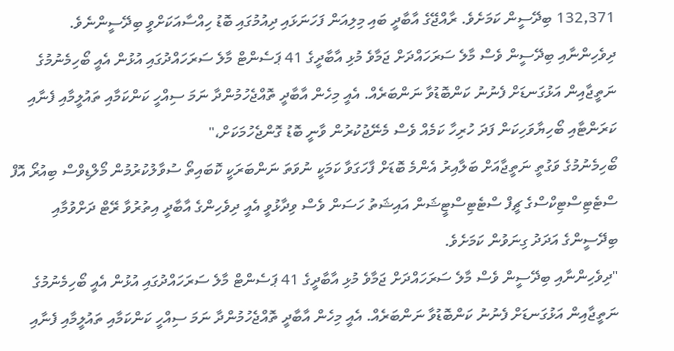132,371 ބިދޭސީން ކަމަށެވެ. ރާއްޖޭގެ އާބާދީ ބައި މިލިއަން ފަހަނަޅައި ދިއުމުގައި ބޮޑު ހިއްސާއަކަށްވީ ބިދޭސީންނެވެ.
ދިވެހިންނާއި ބިދޭސީން ވެސް މާލެ ސަރަހައްދަށް ޖަމާވެ މުޅި އާބާދީގެ 41 ޕަސެންޓް މާލެ ސަރަހައްދުގައި އުޅުން އެއީ ބޯހިމެނުމުގެ ނަތީޖާއިން އަޅުގަނޑަށް ފެނުނު ކަންބޮޑުވާ ނަންބަރެއް. އެއީ މިހެން އާބާދީ ތޮއްޖެހުމުންދާ ނަމަ ސިއްހީ ކަންކަމާއި ތައުލީމާއި ފެނާއި ކަރަންޓާއި ބޯހިޔާވަހިކަން ފަދަ ހުރިހާ ކަމެއް ވެސް މެނޭޖުކުރުން ވާނީ ބޮޑު ގޮންޖެހުމަކަށް،"
ބޯހިމެނުމުގެ ވަގުތީ ނަތީޖާއަށް ބަލާއިރު އެންމެ ބޮޑަށް ފާހަގަވާ ކަމަކީ ނުވަތަ ނަންބަރަކީ ކޮބައިތޯ ސުވާލުކުރުމުން މޯލްޑިވްސް ބިއުރޯ އޮފް ސްޓެޓިސްޓިކްސްގެ ޗީފް ސްޓެޓިސްޓީޝަން އައިޝަތު ހަސަން ވެސް ވިދާޅުވީ އެއީ ދިވެހިންގެ އާބާދީ އިތުރުވާ ރޭޓް ދަށްވުމާއި ބިދޭސީންގެ އަދަދު ގިނަވުން ކަމަށެވެ.
"ދިވެހިންނާއި ބިދޭސީން ވެސް މާލެ ސަރަހައްދަށް ޖަމާވެ މުޅި އާބާދީގެ 41 ޕަސެންޓް މާލެ ސަރަހައްދުގައި އުޅުން އެއީ ބޯހިމެނުމުގެ ނަތީޖާއިން އަޅުގަނޑަށް ފެނުނު ކަންބޮޑުވާ ނަންބަރެއް. އެއީ މިހެން އާބާދީ ތޮއްޖެހުމުންދާ ނަމަ ސިއްހީ ކަންކަމާއި ތައުލީމާއި ފެނާއި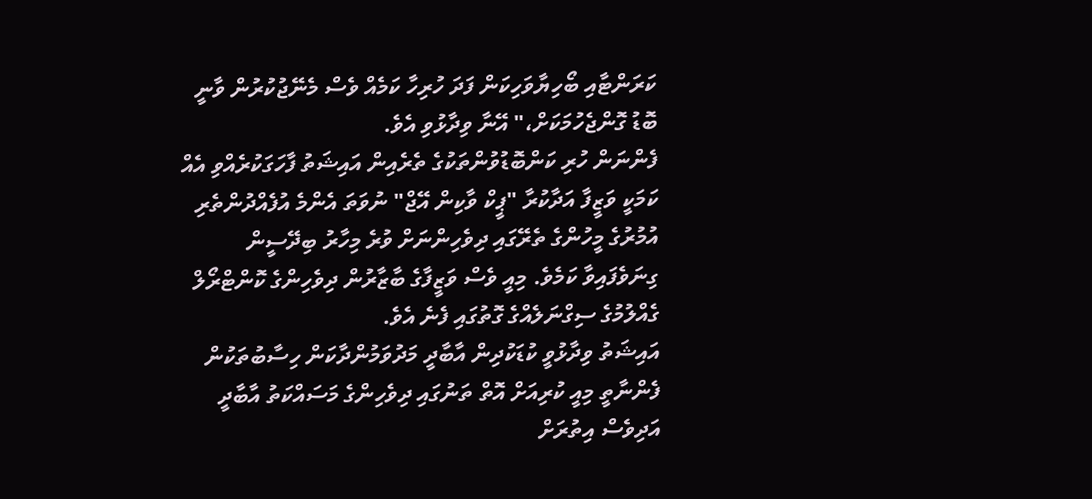ކަރަންޓާއި ބޯހިޔާވަހިކަން ފަދަ ހުރިހާ ކަމެއް ވެސް މެނޭޖުކުރުން ވާނީ ބޮޑު ގޮންޖެހުމަކަށް،" އޭނާ ވިދާޅުވި އެވެ.
ފެންނަން ހުރި ކަންބޮޑުވުންތަކުގެ ތެރެއިން އައިޝަތު ފާހަގަކުރެއްވި އެއް ކަމަކީ ވަޒީފާ އަދާކުރާ "ޕީކް ވާކިން އޭޖް" ނުވަތަ އެންމެ އުފެއްދުންތެރި އުމުރުގެ މީހުންގެ ތެރޭގައި ދިވެހިންނަށް ވުރެ މިހާރު ބިދޭސީން ގިނަވެފައިވާ ކަމެވެ. މިއީ ވެސް ވަޒީފާގެ ބާޒާރުން ދިވެހިންގެ ކޮންޓްރޯލް ގެއްލުމުގެ ސިގްނަލެއްގެ ގޮތުގައި ފެނެ އެވެ.
އައިޝަތު ވިދާޅުވީ ކުޑަކުދިން އާބާދީ މަދުވަމުންދާކަން ހިސާބުތަކުން ފެންނާތީ މިއީ ކުރިއަށް އޮތް ތަނުގައި ދިވެހިންގެ މަސައްކަތު އާބާދީ އަދިވެސް އިތުރަށް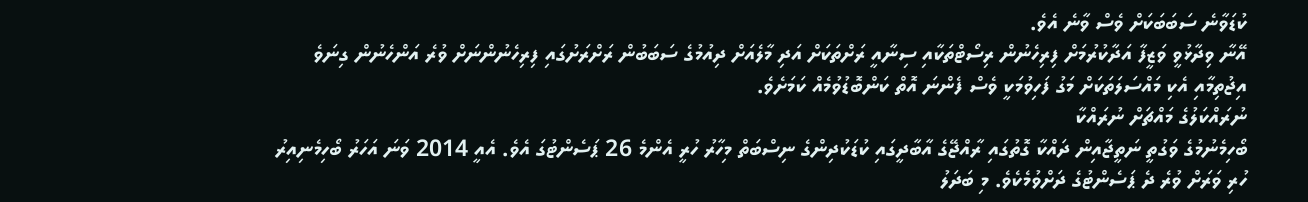ކުޑަވާނެ ސަބަބަކަށް ވެސް ވާނެ އެވެ.
އޭނާ ވިދާޅުވީ ވަޒީފާ އަދާކުރުމަށް ފިރިހެނުން ރިސޯޓްތަކާއި ސިނާއީ ރަށްތަކަށް އަދި މާލެއަށް ދިއުމުގެ ސަބަބުން ރަށްރަށުގައި ފިރިހެނުންނަށް ވުރެ އަންހެނުން ގިނަވެ އިޖުތިމާއި އެކި މައްސަލަތަކަށް މަގު ފަހިވުމަކީ ވެސް ފެންނަ އޮތް ކަންބޮޑުވުމެއް ކަމަށެވެ.
ނުރައްކަލުގެ މައްޗަށް ނުރައްކާ
ބޯހިމެނުމުގެ ވަގުތީ ނަތީޖާއިން ދައްކާ ގޮތުގައި ރާއްޖޭގެ އާބާދީގައި ކުޑަކުދިންގެ ނިސްބަތް މިހާރު ހުރީ އެންމެ 26 ޕަސެންޓުގަ އެވެ. އެއީ 2014 ވަނަ އަހަރު ބޯހިމެނިއިރު ހުރި ވަރަށް ވުރެ ދެ ޕަސެންޓުގެ ދަށްވުމެކެވެ. މި ބަދަލު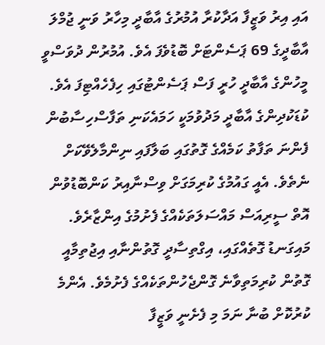އައި އިރު ވަޒީފާ އަދާކުރާ އުމުރުގެ އާބާދީ މިހާރު ވަނީ ޖުމްލަ އާބާދީގެ 69 ޕަސެންޓަށް ބޮޑުވެފަ އެވެ. އުމުރުން ދުވަސްވީ މީހުންގެ އާބާދީ ހުރީ ފަސް ޕަސެންޓުގައި ހިފެހެއްޓިފަ އެވެ.
ކުޑަކުދިންގެ އާބާދީ މަދުވުމަކީ ހަމައެކަނި ތަފާސްހިސާބުން ފެންނަ ތަފާތު ކަމެއްގެ ގޮތުގައި ބަލާފައި ނިންމާލެވޭކަށް ނެތެވެ. އެއީ ގައުމުގެ ކުރިމަގަށް ވިސްނާއިރު ކަންބޮޑުވުން އޮތް ސީރިއަސް މައްސަލަތަކެއްގެ ފެށުމުގެ އިންޒާރެވެ. މައިގަނޑު ގޮތެއްގައި، އިގްތިސާދީ ގޮތުންނާއި އިޖުތިމާއީ ގޮތުން ކުރިމަތިވާނެ ގޮންޖެހުންތަކެއްގެ ފެށުމެވެ. އެންމެ ކުރުކޮށް ބުނާ ނަމަ މި ފެށެނީ ވަޒީފާ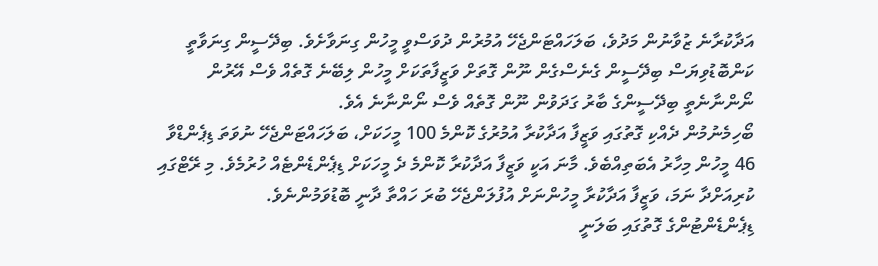އަދާކުރާނެ ޒުވާނުން މަދުވެ، ބަލަހައްޓަންޖެހޭ އުމުރުން ދުވަސްވީ މީހުން ގިނަވާށެވެ. ބިދޭސީން ގިނަވާތީ ކަންބޮޑުވިޔަސް ބިދޭސީން ގެނެސްގެން ނޫން ގޮތަށް ވަޒީފާތަކަށް މީހުން ލިބޭނެ ގޮތެއް ވެސް އޭރުން ނޯންނާނެތީ ބިދޭސީންގެ ބާރު ގަދަވުން ނޫން ގޮތެއް ވެސް ނޯންނާނެ އެވެ.
ބޯހިމެނުމުން ދެއްކި ގޮތުގައި ވަޒީފާ އަދާކުރާ އުމުރުގެ ކޮންމެ 100 މީހަކަށް، ބަލަހައްޓަންޖެހޭ ނުވަތަ ޑިޕެންޑްވާ 46 މީހުން މިހާރު އެބަތިއްބެވެ. މާނަ އަކީ ވަޒީފާ އަދާކުރާ ކޮންމެ ދެ މީހަކަށް ޑިޕެންޑެންޓެއް ހުރުމެވެ. މި ރޭޓްގައި ކުރިއަށްދާ ނަމަ، ވަޒީފާ އަދާކުރާ މީހުންނަށް އުފުލަންޖެހޭ ބުރަ ހައްތާ ދާނީ ބޮޑުވަމުންނެވެ.
ޑިޕެންޑެންޓުންގެ ގޮތުގައި ބަލަނީ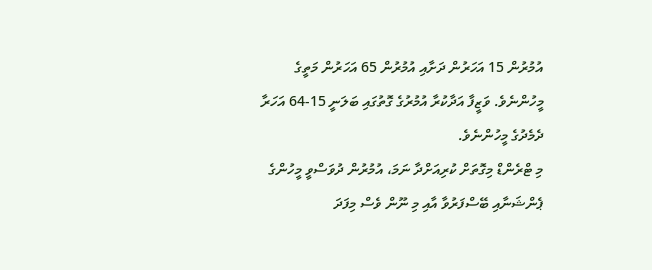އުމުރުން 15 އަހަރުން ދަށާއި އުމުރުން 65 އަހަރުން މަތީގެ މީހުންނެވެ. ވަޒީފާ އަދާކުރާ އުމުރުގެ ގޮތުގައި ބަލަނީ 15-64 އަހަރާ ދެމެދުގެ މީހުންނެވެ.
މި ޓްރެންޑް މިގޮތަށް ކުރިއަށްދާ ނަމަ، އުމުރުން ދުވަސްވީ މީހުންގެ ޕެންޝަނާއި ބޭސްފަރުވާ އާއި މި ނޫން ވެސް މިފަދަ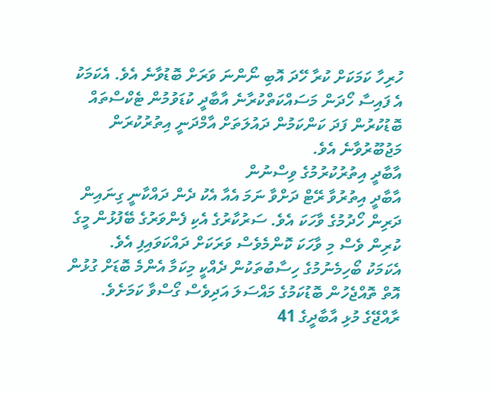ހުރިހާ ކަމަކަށް ކުރާ ހޭދަ އޮބި ނޯންނަ ވަރަށް ބޮޑުވާނެ އެވެ. އެކަމަކު އެ ފައިސާ ހޯދަން މަސައްކަތްކުރާނެ އާބާދީ ކުޑަވުމުން ޓެކްސްތައް ބޮޑުކުރުން ފަދަ ކަންކަމުން ދައުލަތަށް އާމްދަނީ އިތުރުކުރަން މަޖުބޫރުވާނެ އެވެ.
އާބާދީ އިތުރުކުރުމުގެ ވިސްނުން
އާބާދީ އިތުރުވާ ރޭޓް ދަށްވާ ނަމަ އެއާ އެކު ދެން ދައްކާނީ ގިނައިން ދަރިން ހޯދުމުގެ ވާހަކަ އެވެ. ސަރުކާރުގެ އެކި ފެންވަރުގެ ބޭފުޅުން މީގެ ކުރިން ވެސް މި ވާހަކަ ކޮންމެވެސް ވަރަކަށް ދައްކަވައިފި އެވެ.
އެކަމަކު ބޯހިމެނުމުގެ ހިސާބުތަކުން ދެއްކީ މިކަމާ އެންމެ ބޮޑަށް ގުޅުން އޮތް ތޮއްޖެހުން ބޮޑުކަމުގެ މައްސަލަ އަދިވެސް ގޯސްވާ ކަމަށެވެ. ރާއްޖޭގެ މުޅި އާބާދީގެ 41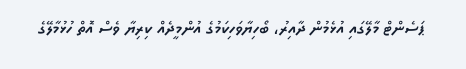ޕަސެންޓް މާލޭގައި އުޅެމުން ދާއިރު، ބޯހިޔާވަހިކަމުގެ އުންމީދެއް ކިރިޔާ ވެސް އޮތް ހުޅުމާލޭގެ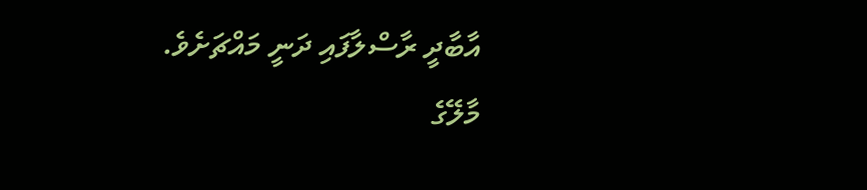އާބާދީ ރާސްލާފައި ދަނީ މައްޗަށެވެ. މާލޭގެ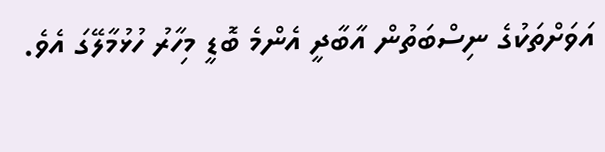އަވަށްތަކުގެ ނިސްބަތުން އާބާދީ އެންމެ ބޮޑީ މިހާރު ހުޅުމާލޭގަ އެވެ.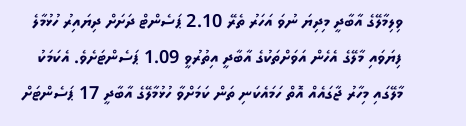ވިލިމާލޭގެ އާބާދީ މިދިޔަ ނުވަ އަހަރު ތެރޭ 2.10 ޕަސެންޓް ދަށަށް ދިޔައިރު ހުޅުމާލެ ފިޔަވައި މާލޭގެ އެހެން އަވަށްތަކުގެ އާބާދީ އިތުރުވީ 1.09 ޕަސެންޓަށެވެ. އެކަމަކު މާލޭގައި މިހާރު ޖާގައެއް އޮތް ހަމައެކަނި ތަން ކަމަށްވާ ހުޅުމާލޭގެ އާބާދީ 17 ޕަސެންޓަށް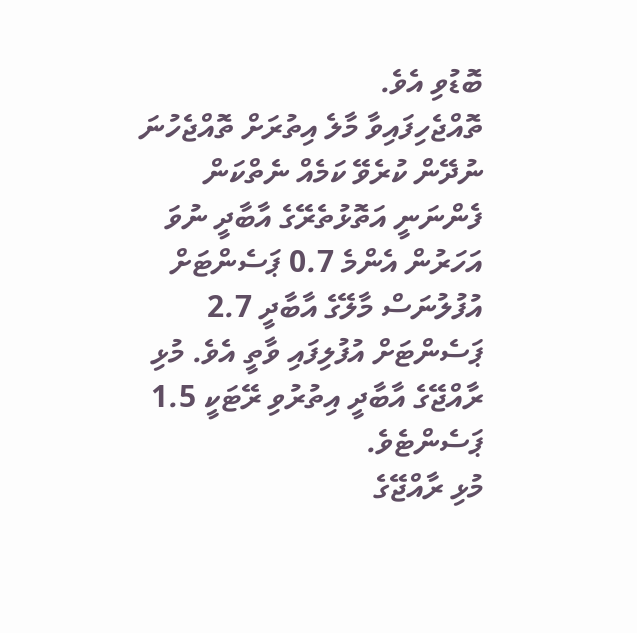ބޮޑުވި އެވެ.
ތޮއްޖެހިފައިވާ މާލެ އިތުރަށް ތޮއްޖެހުނަ ނުދޭން ކުރެވޭ ކަމެއް ނެތްކަން ފެންނަނީ އަތޮޅުތެރޭގެ އާބާދީ ނުވަ އަހަރުން އެންމެ 0.7 ޕަސެންޓަށް އުފުލުނަސް މާލޭގެ އާބާދީ 2.7 ޕަސެންޓަށް އުފުލިފައި ވާތީ އެވެ. މުޅި ރާއްޖޭގެ އާބާދީ އިތުރުވި ރޭޓަކީ 1.5 ޕަސެންޓެވެ.
މުޅި ރާއްޖޭގެ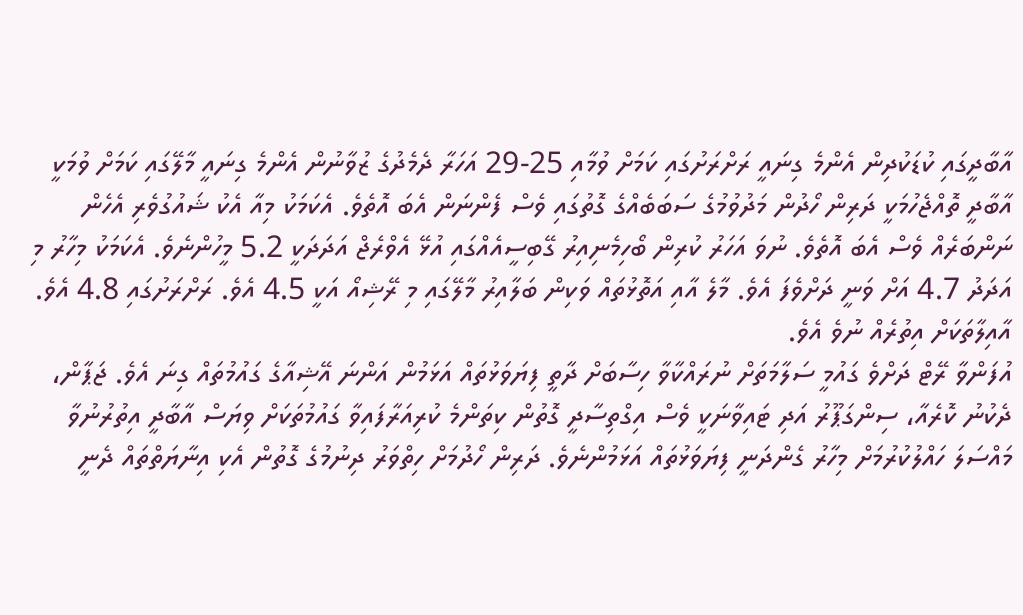އާބާދީގައި ކުޑަކުދިން އެންމެ ގިނައީ ރަށްރަށުގައި ކަމަށް ވުމާއި 25-29 އަހަރާ ދެމެދުގެ ޒުވާނުން އެންމެ ގިނައީ މާލޭގައި ކަމަށް ވުމަކީ އާބާދީ ތޮއްޖެހުމަކީ ދަރިން ހޯދުން މަދުވުމުގެ ސަބަބެއްގެ ގޮތުގައި ވެސް ފެންނަން އެބަ އޮތެވެ. އެކަމަކު މިއާ އެކު ޝައުގުވެރި އެހެން ނަންބަރެއް ވެސް އެބަ އޮތެވެ. ނުވަ އަހަރު ކުރިން ބޯހިމެނިއިރު ގޭބިސީއެއްގައި އުޅޭ އެވްރެޖް އަދަދަކީ 5.2 މީހުންނެވެ. އެކަމަކު މިހާރު މި އަދަދު 4.7 އަށް ވަނީ ދަށްވެފަ އެވެ. މާލެ އާއި އަތޮޅުތައް ވަކިން ބަލާއިރު މާލޭގައި މި ރޭޝިއޯ އަކީ 4.5 އެވެ. ރަށްރަށުގައި 4.8 އެވެ. އާއިލާތަކަށް އިތުރެއް ނުވެ އެވެ.
އުފަންވާ ރޭޓް ދަށްވެ ގައުމީ ސަލާމަތަށް ނުރައްކާވާ ހިސާބަށް ދާތީ ފިޔަވަޅުތައް އަޅަމުން އަންނަ އޭޝިއާގެ ގައުމުތައް ގިނަ އެވެ. ޖަޕާން، ދެކުނު ކޮރެއާ، ސިންގަޕޫރު އަދި ޓައިވާނަކީ ވެސް އިގްތިސާދީ ގޮތުން ކިތަންމެ ކުރިއަރާފައިވާ ގައުމުތަކަށް ވިޔަސް އާބާދީ އިތުރުނުވާ މައްސަލަ ހައްލުކުރުމަށް މިހާރު ގެންދަނީ ފިޔަވަޅުތައް އަޅަމުންނެވެ. ދަރިން ހޯދުމަށް ހިތްވަރު ދިނުމުގެ ގޮތުން އެކި އިނާޔަތްތައް ދެނީ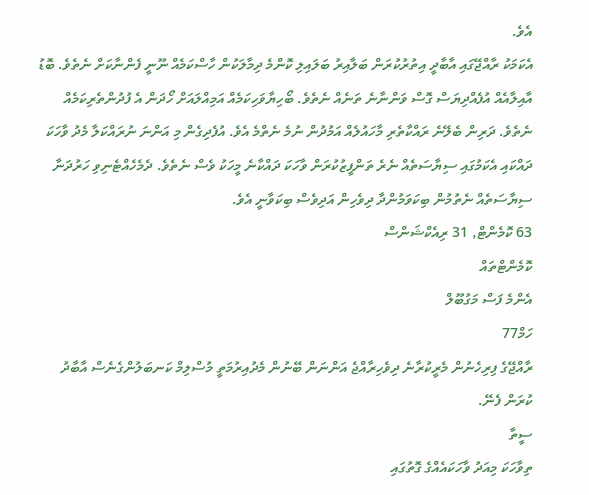އެވެ.
އެކަމަކު ރާއްޖޭގައި އާބާދީ އިތުރުކުރަން ބަލާއިރު ބަލައިލި ކޮންމެ ދިމާލަކުން ހާސްކަމެއް ނޫނީ ފެންނާކަށް ނެތެވެ. ބޮޑު އާއިލާއެއް އުފެއްދިޔަސް ގޮސް ވަންނާނެ ތަނެއް ނެތެވެ. ބޯހިޔާވަހިކަމެއް އަމިއްލައަށް ހޯދަން އެ ފުދުންތެރިކަމެއް ނެތެވެ. ދަރިން ބެލޭނެ ރައްކާތެރި މާހައުލެއް އަމުދުން ނުމެ ނެތްމެ އެވެ. އުފެދިގެން މި އަންނަ ނުރައްކަލާ މެދު ވާހަކަ ދައްކައި އެކަމުގައި ސިޔާސަތެއް ނެރެ ތަންފީޒުކުރަން ވާހަކަ ދައްކާނެ މީހަކު ވެސް ނެތެވެ. ދެމެހެއްޓެނިވި ހަރުދަނާ ސިޔާސަތެއް ނެތުމުން ބިކަވަމުންދާ ދިވެހިން އަދިވެސް ބިކަވާނީ އެވެ.
63 ކޮމެންޓް, 31 ރިއެކްޝަންސް
ކޮމެންޓްތައް
އެންމެ ފަސް މަގުބޫލް
ހަމް77
ރާއްޖޭގެ ފިރިހެނުން މެރީކުރާނެ ދިވެހިރާއްޖެ އަންނަން ބޭނުން މެދުއިރުމަތީ މުސްލިމް ކަނބަލުންގެނެސް އާބާދު ކުރަން ފެނޭ.
ސީތާ
ތިވާހަކަ މިއަދު ވާހަކައެއްގެ ގޮތުގައި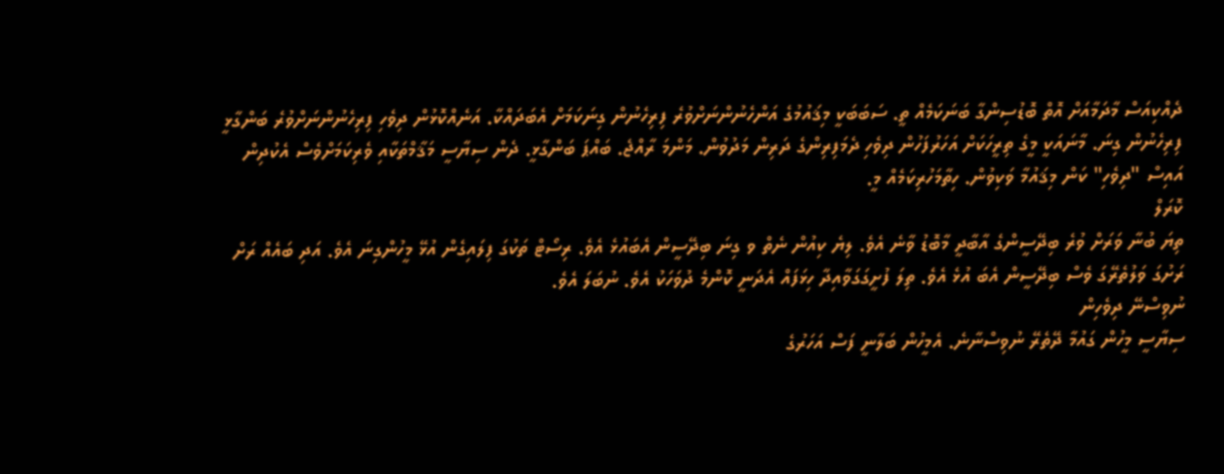ދެއްކިއަސް މާދަމާއަށް އޮތް ބޮޑުސިންގާ ބަނަކަމެއް ތީ. ސަބަބަކީ މިޤައުމުގެ އަންހެނުންނަށްވުރެ ފިރިހެނުން ގިނަކަމަށް އެބަދައްކާ. އަނެއްކޮޅުން ދިވެހި ފިރިހެނުންނަށްވުރެ ބަންގާޅީ ފިރިހެނުން ގިނަ. މާނައަކީ މީގެ ތިރީހަކަށް އަހަރުފަހުން ދިވެހި ދެމަފިރިންގެ ދަރިން މަދުވުން. މަންމަ ރާއްޖެ. ބައްޕަ ބަންގާޅީ. ދެން ސިޔާސީ މަޤާމްތަކާއި ވެރިކަމަށްވެސް އެކުދިން އައިސް "ދިވެހި" ކަން މިޤައުމާ ވަކިވުން. ހިތާމަހުރިކަމެއް މީ.
ކޮރަލް
ތިޔަ ބުނާ ވަރަށް ވުރެ ބިދޭސީންގެ އާބާދީ މާބޮޑު ވާނެ އެވެ. ލިޔެ ކިއުން ނެތް ވ ގިނަ ބިދޭސީން އެބައުޅެ އެވެ. ރިސޯޓް ތަކުގަ ފިލައިގެން އުޅޭ މީހުންގިނަ އެވެ. އަދި ބައެއް ރަށް ރަށުގަ ވަލުތެރޭގަ ވެސް ބިދޭސީން އެބަ އުޅެ އެވެ. ތިލަ ފުށީގަގަވާއިދާ ހިޅަފައް އެދަނީ ކޮންމެ ދުވަހަކު އެވެ. ނުބަލަ އެވެ.
ނުވިސްނޭ ދިވެހިން
ސިޔާސީ މީހުން ގައުމާ ދޭތެރޭ ނުވިސްނާނެ. އެމީހުން ބަލާނީ ފަސް އަހަރުގެ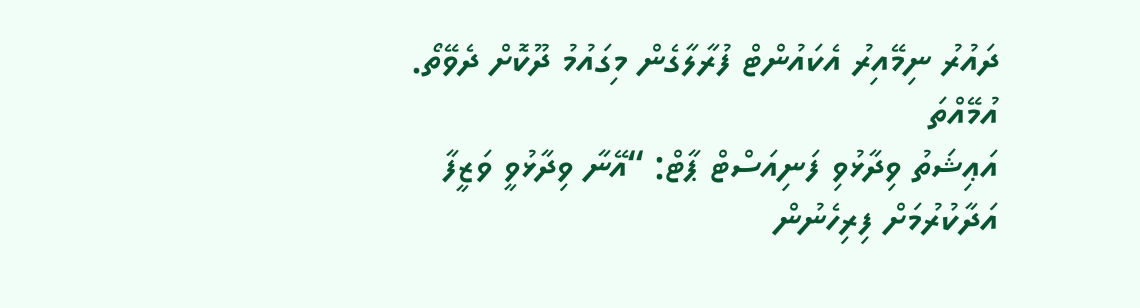ދައުރު ނިމޭއިރު އެކައުންޓް ފުރާލާގެން މިގައުމު ދޫކޮށް ދެވޭތޯ.
އުމޭއްތަ
އަޢިޝަތު ވިދާޅުވި ފަނިއަސްޓް ޕާޓް: “އޭނާ ވިދާޅުވީ ވަޒީފާ އަދާކުރުމަށް ފިރިހެނުން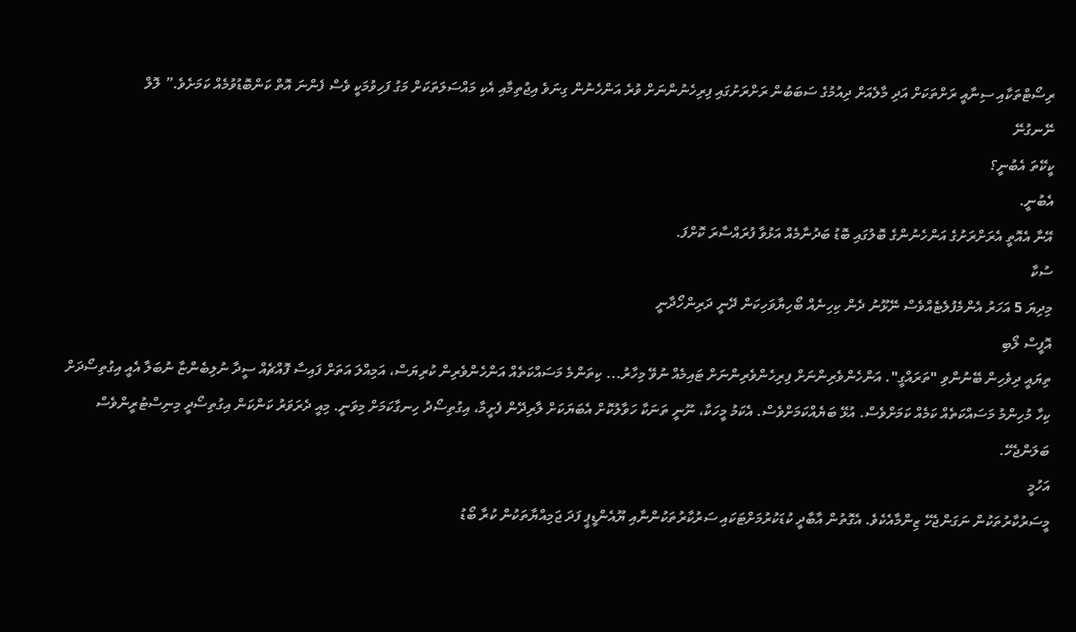ރިސޯޓްތަކާއި ސިނާއީ ރަށްތަކަށް އަދި މާލެއަށް ދިއުމުގެ ސަބަބުން ރަށްރަށުގައި ފިރިހެނުންނަށް ވުރެ އަންހެނުން ގިނަވެ އިޖުތިމާއި އެކި މައްސަލަތަކަށް މަގު ފަހިވުމަކީ ވެސް ފެންނަ އޮތް ކަންބޮޑުވުމެއް ކަމަށެވެ.” ލޮލް
ނޭނގުނޭ
ކީކޭތަ އެބުނީ؟
އެބުނީ.
އޭނާ އެއޮތީ އެރަށްރަށުގެ އަންހެނުންގެ ބޮލުގައި ބޮޑު ބަދުނާމެއް އަޅުވާ ފުރައްސާރަ ކޮށްފަ.
ސުކާ
މިދިޔަ 5 އަހަރު އެންމެފުލެޓެއްވެސް ނޭޅޫނު ދެން ކިހިނެއް ބޯހިޔާވަހިކަން ދޭނީ ދަރިންހޯދާނީ
އޮފީސް ލޯބި
ތިޔައީ ދިވެހިން ބޭނުންވި "ތަރައްގީ". އަންހެންވެރިންނަށް ފިރިހެންވެރިންނަށް ޓައިމެއް ނުވޭ މިހާރު... ކިތަންމެ މަސައްކަތެއް އަންހެންވެރިން ކުރިޔަސް، އަމިއްލަ އަތަށް ފައިސާ ފޮއްޗެއް ސީދާ ނުލިބެންޏާ ނުބަލާ އެއީ އިގުތިސޯދަށް ކިހާ މުހިންމު މަސައްކަތެއް ކަމެއް ކަމަށްވެސް. އުޅޭ ބަޔެއްކަމަށްވެސް. އެކަމު މީހަކާ، ނޫނީ ތަނަކާ ހަވާލުކޮށް އެބަޔަކަށް ލާރިދޭން ފެށީމާ، އިގުތިސޯދު ހިނގާކަމަށް މިވަނީ. މިއީ ދެރަވަރު ކަންކަން އިގުތިސޯދީ މިނިސްޓުރީންވެސް ބަލަންޖެހޭ.
އަހުމީ
މީސަރުކާރުތަކުން ނަގަންޖެހޭ ޒިންމާއެކެވެ. އެގޮތުން އާބާދީ ކުޑަކުރުމަށްޓަކައި ސަރުކާރުތަކުންނާއި ޔޫއެންޑީޕީ ފަދަ ޖަމިއްޔާތަކުން ކުރާ ބޯޑު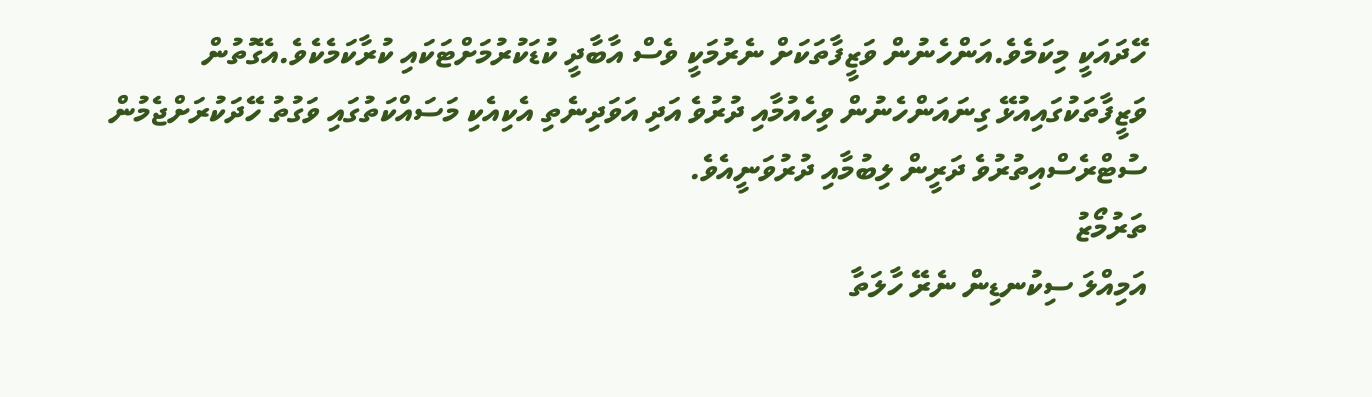ހޭދައަކީ މިކަމެވެ.އަންހެނުން ވަޒީފާތަކަށް ނެރުމަކީ ވެސް އާބާދީ ކުޑަކުރުމަށްޓަކައި ކުރާކަމެކެވެ.އެގޮތުން ވަޒީފާތަކުގައިއުޅޭ ގިނައަންހެނުން ވިހެއުމާއި ދުރުވެ އަދި އަވަދިނެތި އެކިއެކި މަސައްކަތުގައި ވަގުތު ހޭދަކުރަށްޖެމުން ސުޓްރެސްއިތުރުވެ ދަރީން ލިބުމާއި ދުރުވަނީއެވެ.
ތަރުމޯޒު
އަމިއްލަ ސިކުނޑިން ނެރޭ ހާލަތާ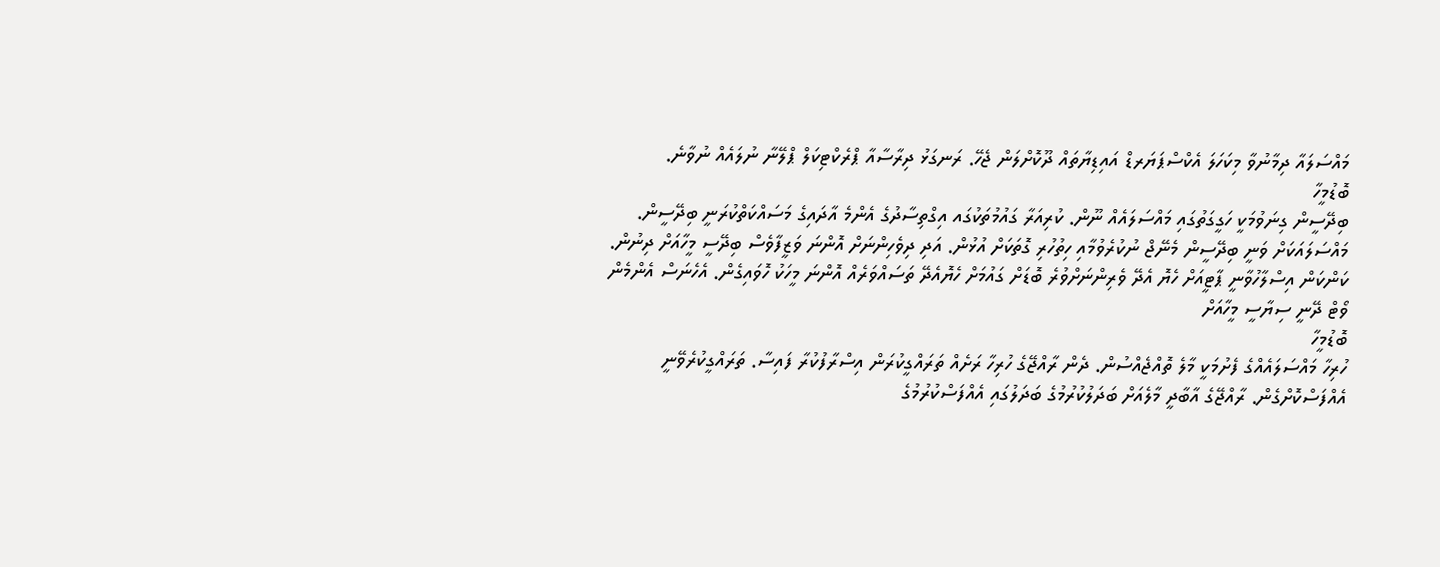މައްސަލައާ ދިމާނުވާ މިކަހަލަ އެކްސްޕަޔަރޑް އައިޑިޔާތައް ދޫކޮށްލަން ޖެހޭ. ރަނގަޅު ދިރާސާއާ ޕްރެކްޓިކަލް ޕްލޭނާ ނުލައެއް ނުވާނެ.
ބޮޑުމީހާ
ބިދޭސީން ގިނަވުމަކީ ހަގީގަތުގައި މައްސަލައެއް ނޫން. ކުރިއަރާ ގައުމުތަކުގައ އިގްތިސާދުގެ އެންމެ އާދައިގެ މަސައްކަތްކުރަނީ ބިދޭސީން. މައްސަލައަކަށް ވަނީ ބިދޭސީން މެނޭޖް ނުކުރެވުމާއި ހިތުހުރި ގޮތަކަށް އުޅުން. އަދި ދިވެހިންނަށް އޮންނަ ވަޒީފާވެސް ބިދޭސީ މީހާއަށް ދިނުން. ކަންކަން އިސްލާހުވާނީ ޕާޓީއަށް ހެޔޮ އެދޭ ވެރިންނަށްވުރެ ބޮޑަށް ގައުމަށް ހެޔޮއެދޭ ތަސައްވަރެއް އޮންނަ މީހަކު ހޮވައިގެން. އެހެނަސް އެންމެން ވޯޓް ދޭނީ ސިޔާސީ މީހާއަށް
ބޮޑުމީހާ
ހުރިހާ މައްސަލައެއްގެ ފެށުމަކީ މާލެ ތޮއްޖެއްސުން. ދެން ރާއްޖޭގެ ހުރިހާ ރަށެއް ތަރައްގީކުރަން އިސްރާފުކުރާ ފައިސާ. ތަރައްގީކުރެވޭނީ އެއްފަސްކޮށްގެން. ރާއްޖޭގެ އާބާދީ މާލެއަށް ބަދަލުކުރުމުގެ ބަދަލުގައި އެއްފަސްކުރުމުގެ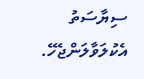ސިޔާސަތު އެކުލަވާލަންޖެހޭ.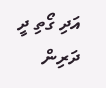އަދި ގޯތި ދީ ދަރިން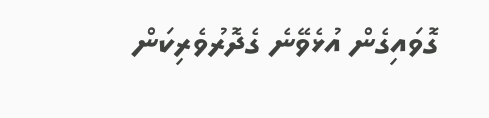ގޮވައިގެން އުޅެވޭނެ ގެދޮރުވެރިކަން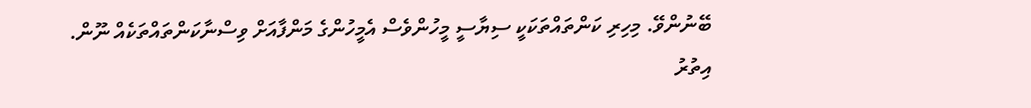ބޭނުންވޭ. މިހިރި ކަންތައްތަކަކީ ސިޔާސީ މީހުންވެސް އެމީހުންގެ މަންފާއަށް ވިސްނާކަންތައްތަކެއް ނޫން.
އިތުރު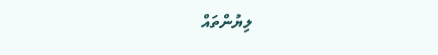ލިޔުންތައް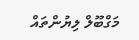މަގްބޫލް ލިޔުންތައް